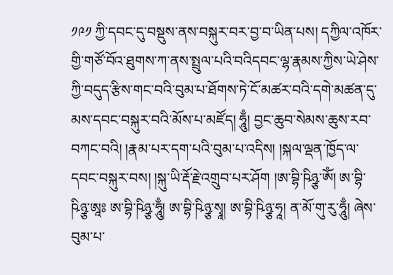༡༩༡ ཀྱི་དབང་དུ་བསྡུས་ནས་བསྐུར་བར་བྱ་བ་ཡིན་པས། དཀྱིལ་འཁོར་གྱི་གཙོ་བོའ་ཐུགས་ཀ་ནས་སྤྲུལ་པའི་བའིདབང་ལྷ་རྣམས་ཀྱིས་ཡེ་ཤེས་ཀྱི་བདུད་རྩིས་གང་བའི་བུམ་པ་ཐོགས་ཏེ་ངོ་མཚར་བའི་དགེ་མཚན་དུ་མས་དབང་བསྐུར་བའི་མོས་པ་མཛོད། ཧཱུྃ། བྱང་ཆུབ་སེམས་ཆུས་རབ་བཀང་བའི། །རྣམ་པར་དག་པའི་བུམ་པ་འདིས། །སྐལ་ལྡན་ཁྱོད་ལ་དབང་བསྐུར་བས། །སྐུ་ཡི་རྡོ་རྗེ་འགྲུབ་པར་ཤོག །ཨ་བྷི་ཥིཉྩ་ༀ། ཨ་བྷི་ཥིཉྩ་ཨཱཿ ཨ་བྷི་ཥིཉྩ་ཧཱུྃ། ཨ་བྷི་ཥིཉྩ་སྭཱ། ཨ་བྷི་ཥིཉྩ་ཧཱ། ན་མོ་གུ་རུ་ཧཱུྃ། ཞེས་བུམ་པ་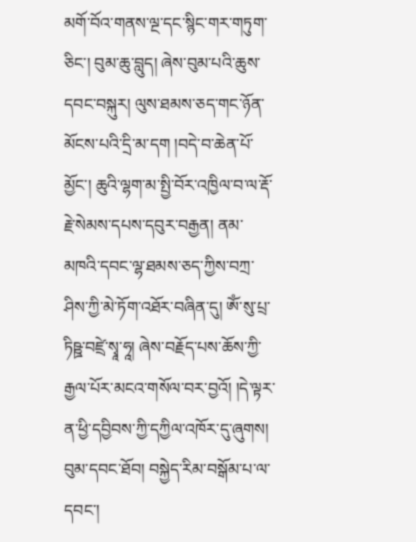མགོ་བོའ་གནས་ལྔ་དང་སྙིང་གར་གཏུག་ཅིང་། བུམ་ཆུ་བླུད། ཞེས་བུམ་པའི་ཆུས་དབང་བསྐུར། ལུས་ཐམས་ཅད་གང་ཉོན་མོངས་པའི་དྲི་མ་དག །བདེ་བ་ཆེན་པོ་མྱོང་། ཆུའི་ལྷག་མ་སྤྱི་བོར་འཁྱིལ་བ་ལ་རྡོ་རྗེ་སེམས་དཔས་དབུར་བརྒྱན། ནམ་མཁའི་དབང་ལྷ་ཐམས་ཅད་ཀྱིས་བཀྲ་ཤིས་ཀྱི་མེ་ཏོག་འཐོར་བཞིན་དུ། ༀ་སུ་པྲ་ཏིཥྛ་བཛྲེ་སྭཱ་ཧཱ། ཞེས་བརྗོད་པས་ཆོས་ཀྱི་རྒྱལ་པོར་མངའ་གསོལ་བར་བྱའོ། །དེ་ལྟར་ན་ཕྱི་དབྱིབས་ཀྱི་དཀྱིལ་འཁོར་དུ་ཞུགས། བུམ་དབང་ཐོབ། བསྐྱེད་རིམ་བསྒོམ་པ་ལ་དབང་།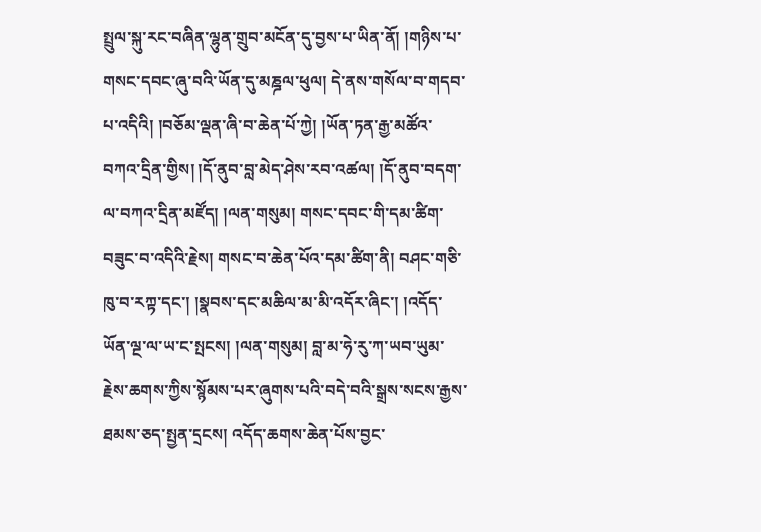སྤྲུལ་སྐུ་རང་བཞིན་ལྷུན་གྲུབ་མངོན་དུ་བྱས་པ་ཡིན་ནོ། །གཉིས་པ་གསང་དབང་ཞུ་བའི་ཡོན་དུ་མཎྜལ་ཕུལ། དེ་ནས་གསོལ་བ་གདབ་པ་འདིའི། །བཅོམ་ལྡན་ཞི་བ་ཆེན་པོ་ཀྱེ། །ཡོན་ཏན་རྒྱ་མཚོའ་བཀའ་དྲིན་གྱིས། །དོ་ནུབ་བླ་མེད་ཤེས་རབ་འཚལ། །དོ་ནུབ་བདག་ལ་བཀའ་དྲིན་མཛོད། །ལན་གསུམ། གསང་དབང་གི་དམ་ཚིག་བཟུང་བ་འདིའི་རྗེས། གསང་བ་ཆེན་པོའ་དམ་ཚིག་ནི། བཤང་གཅི་ཁུ་བ་རཀྟ་དང་། །སྣབས་དང་མཆིལ་མ་མི་འདོར་ཞིང་། །འདོད་ཡོན་ལྔ་ལ་ཡ་ང་སྤངས། །ལན་གསུམ། བླ་མ་ཧེ་རུ་ཀ་ཡབ་ཡུམ་རྗེས་ཆགས་ཀྱིས་སྙོམས་པར་ཞུགས་པའི་བདེ་བའི་སྒྲས་སངས་རྒྱས་ཐམས་ཅད་སྤྱན་དྲངས། འདོད་ཆགས་ཆེན་པོས་བྱང་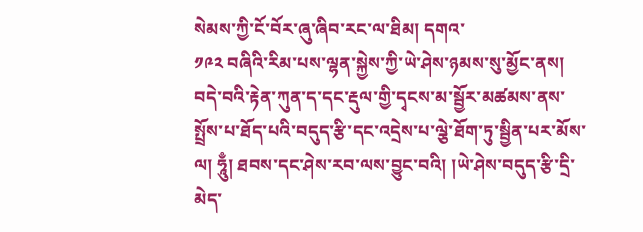སེམས་ཀྱི་ངོ་བོར་ཞུ་ཞིབ་རང་ལ་ཐིམ། དགའ་
༡༩༢ བཞིའི་རིམ་པས་ལྷན་སྐྱེས་ཀྱི་ཡེ་ཤེས་ཉམས་སུ་མྱོང་ནས། བདེ་བའི་རྟེན་ཀུན་ད་དང་རྡུལ་གྱི་དྭངས་མ་སྦྱོར་མཚམས་ནས་སྤྲོས་པ་ཐོད་པའི་བདུད་རྩི་དང་འདྲེས་པ་ལྕེ་ཐོག་ཏུ་སྦྱིན་པར་མོས་ལ། ཧཱུྃ། ཐབས་དང་ཤེས་རབ་ལས་བྱུང་བའི། །ཡེ་ཤེས་བདུད་རྩི་དྲི་མེད་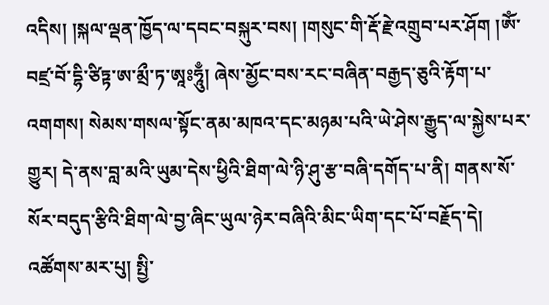འདིས། །སྐལ་ལྡན་ཁྱོད་ལ་དབང་བསྐུར་བས། །གསུང་གི་རྡོ་རྗེ་འགྲུབ་པར་ཤོག །ༀ་བཛྲ་བོ་དྷི་ཙིཏྟ་ཨ་མྲྀ་ཏ་ཨཱཿཧཱུྃ། ཞེས་མྱོང་བས་རང་བཞིན་བརྒྱད་ཅུའི་རྟོག་པ་འགགས། སེམས་གསལ་སྟོང་ནམ་མཁའ་དང་མཉམ་པའི་ཡེ་ཤེས་རྒྱུད་ལ་སྐྱེས་པར་གྱུར། དེ་ནས་བླ་མའི་ཡུམ་དེས་ཕྱིའི་ཐིག་ལེ་ཉི་ཤུ་རྩ་བཞི་དགོད་པ་ནི། གནས་སོ་སོར་བདུད་རྩིའི་ཐིག་ལེ་བྱ་ཞིང་ཡུལ་ཉེར་བཞིའི་མིང་ཡིག་དང་པོ་བརྗོད་དེ། འཚོགས་མར་པུ། སྤྱི་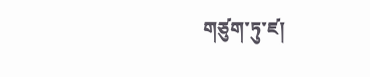གཙུག་ཏུ་ཛ།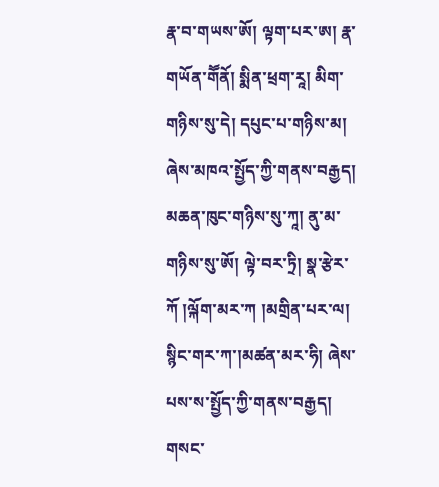རྣ་བ་གཡས་ཨོ། ལྟག་པར་ཨ། རྣ་གཡོན་གཽནོ། སྨིན་ཕྲག་རཱ། མིག་གཉིས་སུ་དེ། དཔུང་པ་གཉིས་མ། ཞེས་མཁའ་སྤྱོད་ཀྱི་གནས་བརྒྱད། མཆན་ཁུང་གཉིས་སུ་ཀཱ། ནུ་མ་གཉིས་སུ་ཨོ། ལྟེ་བར་ཏྲི། སྣ་རྩེར་ཀོ །ལྐོག་མར་ཀ །མགྲིན་པར་ལ། སྙིང་གར་ཀ་།མཚན་མར་ཧི། ཞེས་པས་ས་སྤྱོད་ཀྱི་གནས་བརྒྱད། གསང་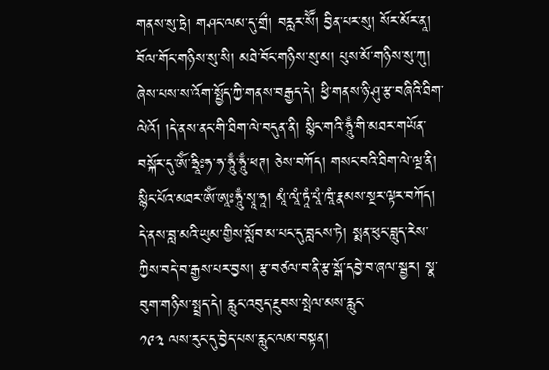གནས་སུ་ཏྲེ། གཤང་ལམ་དུ་གྲྀ། བརླར་སཽ། བྱིན་པར་སུ། སོར་མོར་ནཱ། བོལ་གོང་གཉིས་སུ་སི། མཐེ་བོང་གཉིས་སུ་མ། པུས་མོ་གཉིས་སུ་ཀུ། ཞེས་པས་ས་འོག་སྤྱོད་ཀྱི་གནས་བརྒྱད་དེ། ཕྱི་གནས་ཉི་ཤུ་རྩ་བཞིའི་ཐིག་ལེའོ། །དེ་ནས་ནང་གི་ཐིག་ལེ་བདུན་ནི། སྙིང་གའི་ཧཱུྃ་གི་མཐར་གཡོན་བསྐོར་དུ་ༀ་ཧྲཱིཿཧ་ཧ་ཧཱུྃ་ཧཱུྃ་ཕཊ། ཅེས་བཀོད། གསང་བའི་ཐིག་ལེ་ལྔ་ནི། སྙིང་པོའ་མཐར་ༀ་ཨཱཿཧཱུྃ་སྭཱ་ཧཱ། མཱཾ་ལཱཾ་ཏཱཾ་པཱཾ་ཁཱཾ་རྣམས་སྔར་ལྟར་བཀོད། དེ་ནས་བླ་མའི་ཡུམ་གྱིས་སློབ་མ་པང་དུ་བླངས་ཏེ། སྨན་ཕུང་བླུད་རེས་ཀྱིས་བདེ་བ་རྒྱས་པར་བྱས། རྩ་བཙལ་བ་ནི་རྩ་སྒོ་དབྱེ་བ་ཞལ་སྦྱར། སྣ་བུག་གཉིས་སྤྲད་དེ། རླུང་འབུད་རྔུབས་སྤེལ་མས་རླུང་
༡༩༣ ལས་རུང་དུ་བྱེད་པས་རླུང་ལམ་བསྟན།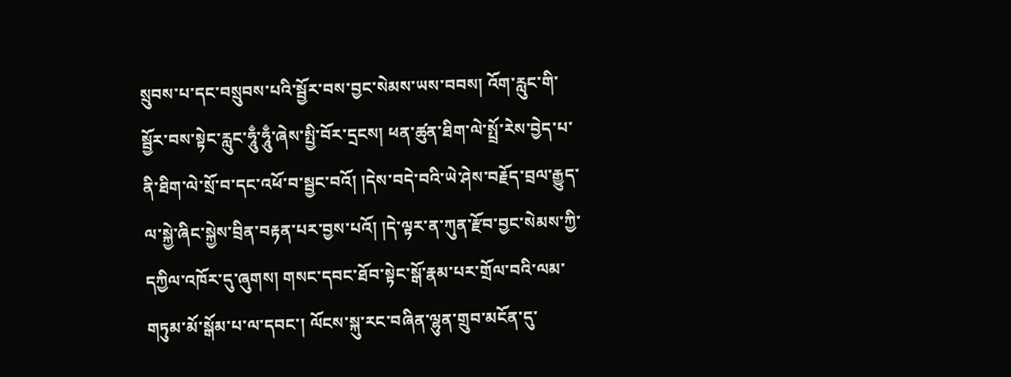སྲུབས་པ་དང་བསྲུབས་པའི་སྦྱོར་བས་བྱང་སེམས་ཡས་བབས། འོག་རླུང་གི་སྦྱོར་བས་སྟེང་རླུང་ཧཱུྃ་ཧཱུྃ་ཞེས་སྤྱི་བོར་དྲངས། ཕན་ཚུན་ཐིག་ལེ་སྤྲོ་རེས་བྱེད་པ་ནི་ཐིག་ལེ་སྲོ་བ་དང་འཕོ་བ་སྦྱང་བའོ། །དེས་བདེ་བའི་ཡེ་ཤེས་བརྗོད་བྲལ་རྒྱུད་ལ་སྐྱེ་ཞིང་སྐྱེས་བྲིན་བརྟན་པར་བྱས་པའོ། །དེ་ལྟར་ན་ཀུན་རྫོབ་བྱང་སེམས་ཀྱི་དཀྱིལ་འཁོར་དུ་ཞུགས། གསང་དབང་ཐོབ་སྟེང་སྒོ་རྣམ་པར་གྲོལ་བའི་ལམ་གཏུམ་མོ་སྒོམ་པ་ལ་དབང་། ལོངས་སྐུ་རང་བཞིན་ལྷུན་གྲུབ་མངོན་དུ་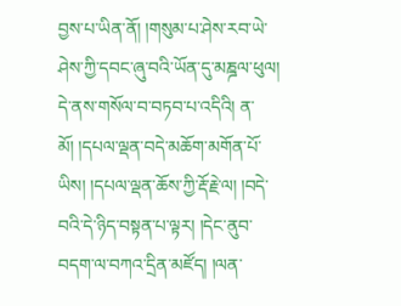བྱས་པ་ཡིན་ནོ། །གསུམ་པ་ཤེས་རབ་ཡེ་ཤེས་ཀྱི་དབང་ཞུ་བའི་ཡོན་དུ་མཎྜལ་ཕུལ། དེ་ནས་གསོལ་བ་བཏབ་པ་འདིའི། ན་མོ། །དཔལ་ལྡན་བདེ་མཆོག་མགོན་པོ་ཡིས། །དཔལ་ལྡན་ཆོས་ཀྱི་རྡོ་རྗེ་ལ། །བདེ་བའི་དེ་ཉིད་བསྟན་པ་ལྟར། །དེང་ནུབ་བདག་ལ་བཀའ་དྲིན་མཛོད། །ལན་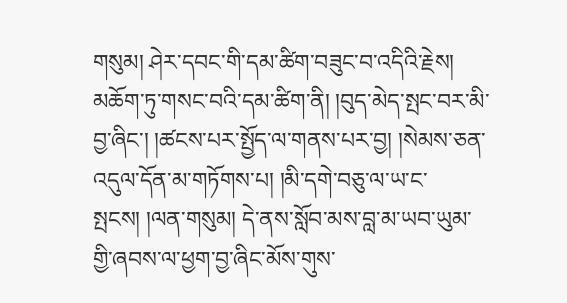གསུམ། ཤེར་དབང་གི་དམ་ཚིག་བཟུང་བ་འདིའི་རྗེས། མཆོག་ཏུ་གསང་བའི་དམ་ཚིག་ནི། །བུད་མེད་སྤང་བར་མི་བྱ་ཞིང་། །ཚངས་པར་སྤྱོད་ལ་གནས་པར་བྱ། །སེམས་ཅན་འདུལ་དོན་མ་གཏོགས་པ། །མི་དགེ་བཅུ་ལ་ཡ་ང་སྤངས། །ལན་གསུམ། དེ་ནས་སློབ་མས་བླ་མ་ཡབ་ཡུམ་གྱི་ཞབས་ལ་ཕྱག་བྱ་ཞིང་མོས་གུས་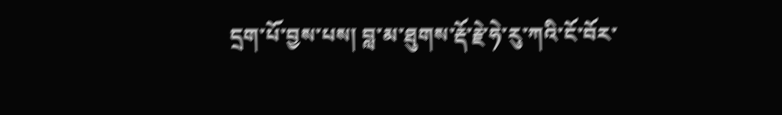དྲག་པོ་བྱས་པས། བླ་མ་ཐུགས་རྡོ་རྗེ་ཧེ་རུ་ཀའི་ངོ་བོར་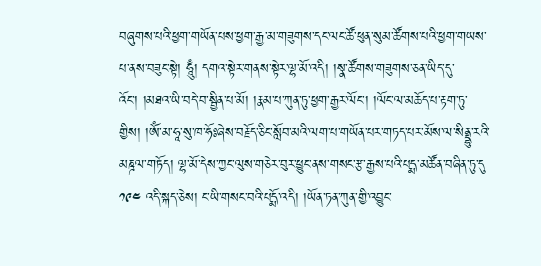བཞུགས་པའི་ཕྱག་གཡོན་པས་ཕྱག་རྒྱ་མ་གཟུགས་དང་ལང་ཚོ་ཕུན་སུམ་ཚོགས་པའི་ཕྱག་གཡས་པ་ནས་བཟུང་སྟེ། ཧཱུྃ། དགའ་སྟེར་གནས་སྟེར་ལྷ་མོ་འདི། །སྣ་ཚོགས་གཟུགས་ཅན་ཡིད་དུ་འོང་། །མཐའ་ཡི་བདེ་བ་སྦྱིན་པ་མོ། །རྣམ་པ་ཀུན་ཏུ་ཕྱག་རྒྱར་ལོང་། །ལོང་ལ་མཆོད་པ་རྟག་ཏུ་གྱིས། །ༀ་མ་ཧཱ་སུ་ཁ་ཧོཿཞེས་བརྗོད་ཅིང་སློབ་མའི་ལག་པ་གཡོན་པར་གཏད་པར་མོས་ལ་སིནྡྷུ་རའི་མཎྜལ་གཏོད། ལྷ་མོ་དེས་ཀྱང་ལུས་གཅེར་བུར་ཕྱུང་ནས་གསང་རྩ་རྒྱས་པའི་པདྨ་མཚོན་བཞིན་ཏུ་དུ
༡༩༤ འདི་སྐད་ཅེས། ང་ཡི་གསང་བའི་པདྨོ་འདི། །ཡོན་ཏན་ཀུན་གྱི་འབྱུང་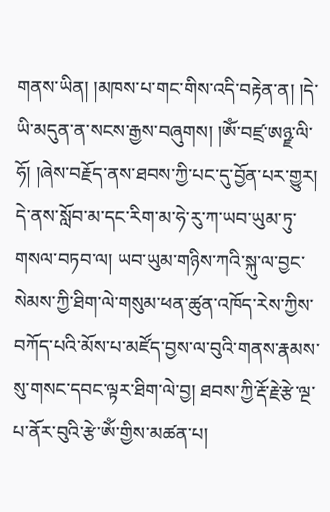གནས་ཡིན། །མཁས་པ་གང་གིས་འདི་བརྟེན་ན། །དེ་ཡི་མདུན་ན་སངས་རྒྱས་བཞུགས། །ༀ་བཛྲ་ཨཉྫ་ལི་ཧོ། །ཞེས་བརྗོད་ནས་ཐབས་ཀྱི་པང་དུ་བྱོན་པར་གྱུར། དེ་ནས་སློབ་མ་དང་རིག་མ་ཧེ་རུ་ཀ་ཡབ་ཡུམ་ཏུ་གསལ་བཏབ་ལ། ཡབ་ཡུམ་གཉིས་ཀའི་སྐུ་ལ་བྱང་སེམས་ཀྱི་ཐིག་ལེ་གསུམ་ཕན་ཚུན་འཁོད་རེས་ཀྱིས་བཀོད་པའི་མོས་པ་མཛོད་བྱས་ལ་བུའི་གནས་རྣམས་སུ་གསང་དབང་ལྟར་ཐིག་ལེ་བྱ། ཐབས་ཀྱི་རྡོ་རྗེ་རྩེ་ལྔ་པ་ནོར་བུའི་རྩེ་ༀ་གྱིས་མཚན་པ།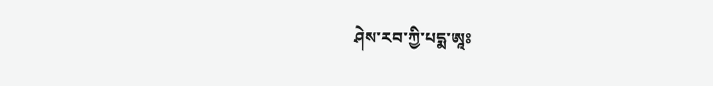ཤེས་རབ་ཀྱི་པདྨ་ཨཱཿ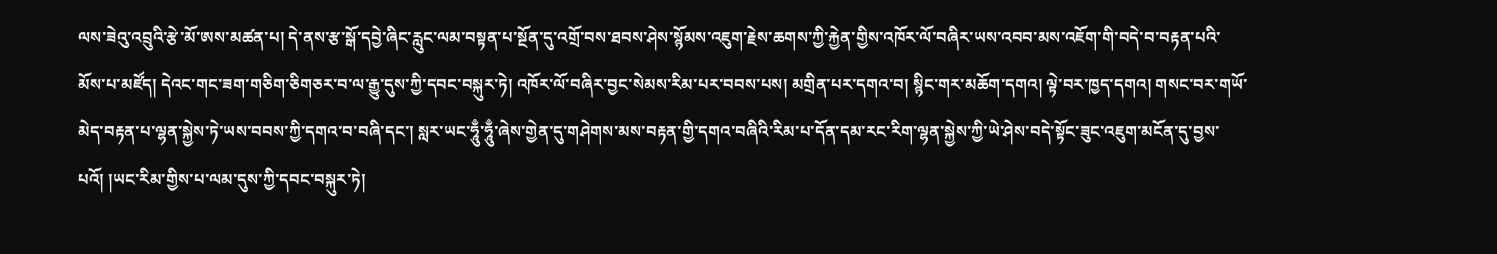ལས་ཟེའུ་འབྲུའི་རྩེ་མོ་ཨས་མཚན་པ། དེ་ནས་རྩ་སྒོ་དབྱེ་ཞིང་རླུང་ལམ་བསྟན་པ་སྔོན་དུ་འགྲོ་བས་ཐབས་ཤེས་སྙོམས་འཇུག་རྗེས་ཆགས་ཀྱི་རྐྱེན་གྱིས་འཁོར་ལོ་བཞིར་ཡས་འབབ་མས་འཇོག་གི་བདེ་བ་བརྟན་པའི་མོས་པ་མཛོད། དེའང་གང་ཟག་གཅིག་ཅིགཅར་བ་ལ་རྒྱུ་དུས་ཀྱི་དབང་བསྐུར་ཏེ། འཁོར་ལོ་བཞིར་བྱང་སེམས་རིམ་པར་བབས་པས། མགྲིན་པར་དགའ་བ། སྙིང་གར་མཆོག་དགའ། ལྟེ་བར་ཁྱད་དགའ། གསང་བར་གཡོ་མེད་བརྟན་པ་ལྷན་སྐྱེས་ཏེ་ཡས་བབས་ཀྱི་དགའ་བ་བཞི་དང་། སླར་ཡང་ཧཱུྃ་ཧཱུྃ་ཞེས་གྱེན་དུ་གཤེགས་མས་བརྟན་གྱི་དགའ་བཞིའི་རིམ་པ་དོན་དམ་རང་རིག་ལྷན་སྐྱེས་ཀྱི་ཡེ་ཤེས་བདེ་སྟོང་ཟུང་འཇུག་མངོན་དུ་བྱས་པའོ། །ཡང་རིམ་གྱིས་པ་ལམ་དུས་ཀྱི་དབང་བསྐུར་ཏེ།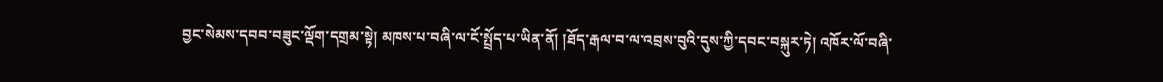བྱང་སེམས་དབབ་བཟུང་ལྡོག་དགྲམ་སྟེ། མཁས་པ་བཞི་ལ་ངོ་སྤྲོད་པ་ཡིན་ནོ། །ཐོད་རྒལ་བ་ལ་འབྲས་བུའི་དུས་ཀྱི་དབང་བསྐུར་ཏེ། འཁོར་ལོ་བཞི་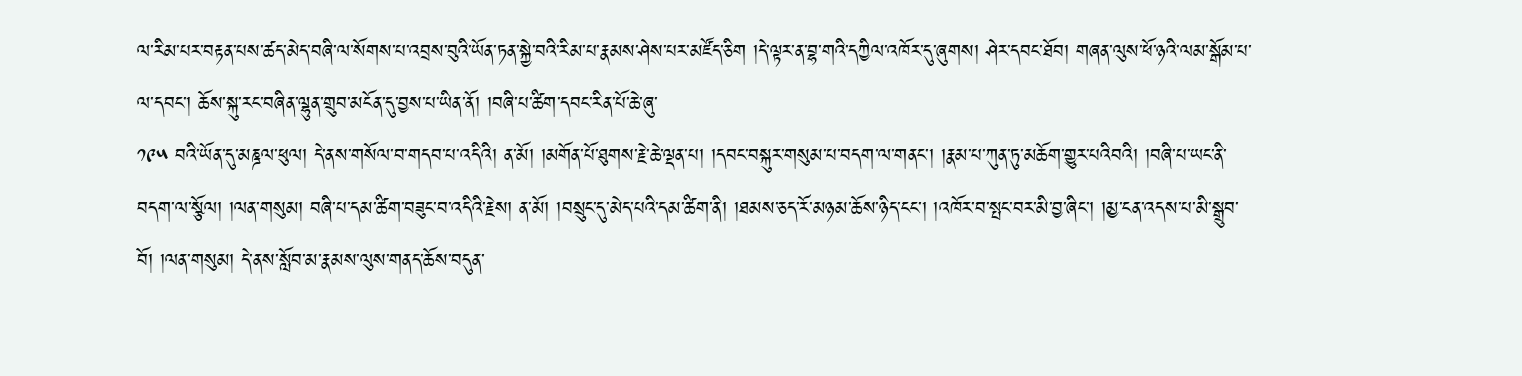ལ་རིམ་པར་བརྟན་པས་ཚད་མེད་བཞི་ལ་སོགས་པ་འབྲས་བུའི་ཡོན་ཏན་སྐྱེ་བའི་རིམ་པ་རྣམས་ཤེས་པར་མཛོད་ཅིག །དེ་ལྟར་ན་བྷ་གའི་དཀྱིལ་འཁོར་དུ་ཞུགས། ཤེར་དབང་ཐོབ། གཞན་ལུས་ཕོ་ཉའི་ལམ་སྒོམ་པ་ལ་དབང་། ཆོས་སྐུ་རང་བཞིན་ལྷུན་གྲུབ་མངོན་དུ་བྱས་པ་ཡིན་ནོ། །བཞི་པ་ཚིག་དབང་རིན་པོ་ཆེ་ཞུ་
༡༩༥ བའི་ཡོན་དུ་མཎྜལ་ཕུལ། དེ་ནས་གསོལ་བ་གདབ་པ་འདིའི། ན་མོ། །མགོན་པོ་ཐུགས་རྗེ་ཆེ་ལྡན་པ། །དབང་བསྐུར་གསུམ་པ་བདག་ལ་གནང་། །རྣམ་པ་ཀུན་ཏུ་མཆོག་གྱུར་པའིབའི། །བཞི་པ་ཡང་ནི་བདག་ལ་སྩོལ། །ལན་གསུམ། བཞི་པ་དམ་ཚིག་བཟུང་བ་འདིའི་རྗེས། ན་མོ། །བསྲུང་དུ་མེད་པའི་དམ་ཚིག་ནི། །ཐམས་ཅད་རོ་མཉམ་ཆོས་ཉིད་ངང་། །འཁོར་བ་སྤང་བར་མི་བྱ་ཞིང་། །མྱ་ངན་འདས་པ་མི་སྒྲུབ་བོ། །ལན་གསུམ། དེ་ནས་སློབ་མ་རྣམས་ལུས་གནད་ཆོས་བདུན་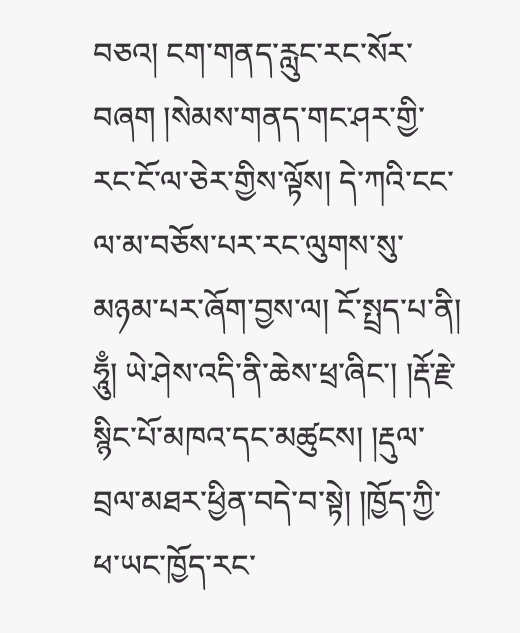བཅའ། ངག་གནད་རླུང་རང་སོར་བཞག །སེམས་གནད་གང་ཤར་གྱི་རང་ངོ་ལ་ཅེར་གྱིས་ལྟོས། དེ་ཀའི་ངང་ལ་མ་བཅོས་པར་རང་ལུགས་སུ་མཉམ་པར་ཞོག་བྱས་ལ། ངོ་སྤྲད་པ་ནི། ཧཱུྃ། ཡེ་ཤེས་འདི་ནི་ཆེས་ཕྲ་ཞིང་། །རྡོ་རྗེ་སྙིང་པོ་མཁའ་དང་མཚུངས། །རྡུལ་བྲལ་མཐར་ཕྱིན་བདེ་བ་སྟེ། །ཁྱོད་ཀྱི་ཕ་ཡང་ཁྱོད་རང་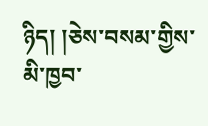ཉིད། །ཅེས་བསམ་གྱིས་མི་ཁྱབ་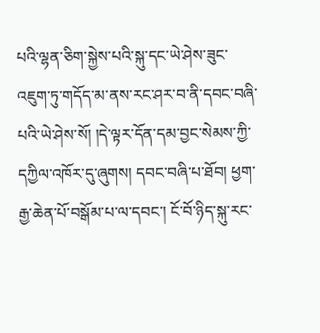པའི་ལྷན་ཅིག་སྐྱེས་པའི་སྐུ་དང་ཡེ་ཤེས་ཟུང་འཇུག་ཏུ་གདོད་མ་ནས་རང་ཤར་བ་ནི་དབང་བཞི་པའི་ཡེ་ཤེས་སོ། །དེ་ལྟར་དོན་དམ་བྱང་སེམས་ཀྱི་དཀྱིལ་འཁོར་དུ་ཞུགས། དབང་བཞི་པ་ཐོབ། ཕྱག་རྒྱ་ཆེན་པོ་བསྒོམ་པ་ལ་དབང་། ངོ་བོ་ཉིད་སྐུ་རང་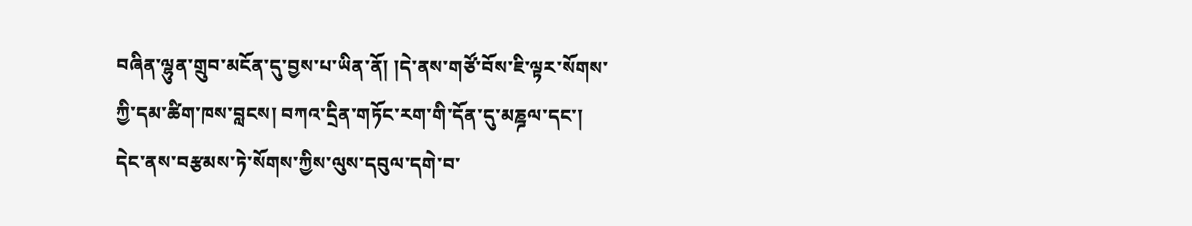བཞིན་ལྷུན་གྲུབ་མངོན་དུ་བྱས་པ་ཡིན་ནོ། །དེ་ནས་གཙོ་བོས་ཇི་ལྟར་སོགས་ཀྱི་དམ་ཚིག་ཁས་བླངས། བཀའ་དྲིན་གཏོང་རག་གི་དོན་དུ་མཎྜལ་དང་། དེང་ནས་བརྩམས་ཏེ་སོགས་ཀྱིས་ལུས་དབུལ་དགེ་བ་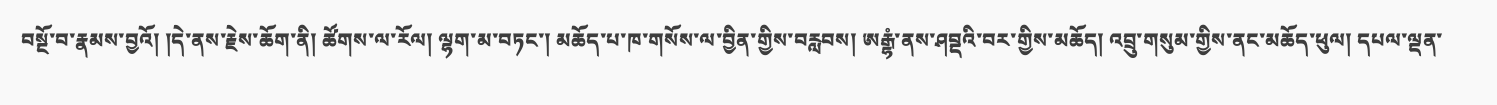བསྔོ་བ་རྣམས་བྱའོ། །དེ་ནས་རྗེས་ཆོག་ནི། ཚོགས་ལ་རོལ། ལྷག་མ་བཏང་། མཆོད་པ་ཁ་གསོས་ལ་བྱིན་གྱིས་བརླབས། ཨརྒྷཾ་ནས་ཤབྡའི་བར་གྱིས་མཆོད། འབྲུ་གསུམ་གྱིས་ནང་མཆོད་ཕུལ། དཔལ་ལྡན་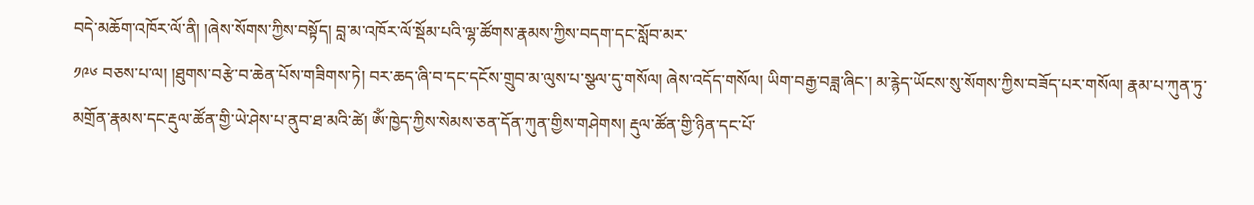བདེ་མཆོག་འཁོར་ལོ་ནི། །ཞེས་སོགས་ཀྱིས་བསྟོད། བླ་མ་འཁོར་ལོ་སྡོམ་པའི་ལྷ་ཚོགས་རྣམས་ཀྱིས་བདག་དང་སློབ་མར་
༡༩༦ བཅས་པ་ལ། །ཐུགས་བརྩེ་བ་ཆེན་པོས་གཟིགས་ཏེ། བར་ཆད་ཞི་བ་དང་དངོས་གྲུབ་མ་ལུས་པ་སྩལ་དུ་གསོལ། ཞེས་འདོད་གསོལ། ཡིག་བརྒྱ་བཟླ་ཞིང་། མ་རྙེད་ཡོངས་སུ་སོགས་ཀྱིས་བཟོད་པར་གསོལ། རྣམ་པ་ཀུན་ཏུ་མགྲོན་རྣམས་དང་རྡུལ་ཚོན་གྱི་ཡེ་ཤེས་པ་ནུབ་ཐ་མའི་ཚེ། ༀ་ཁྱེད་ཀྱིས་སེམས་ཅན་དོན་ཀུན་གྱིས་གཤེགས། རྡུལ་ཚོན་གྱི་ཉིན་དང་པོ་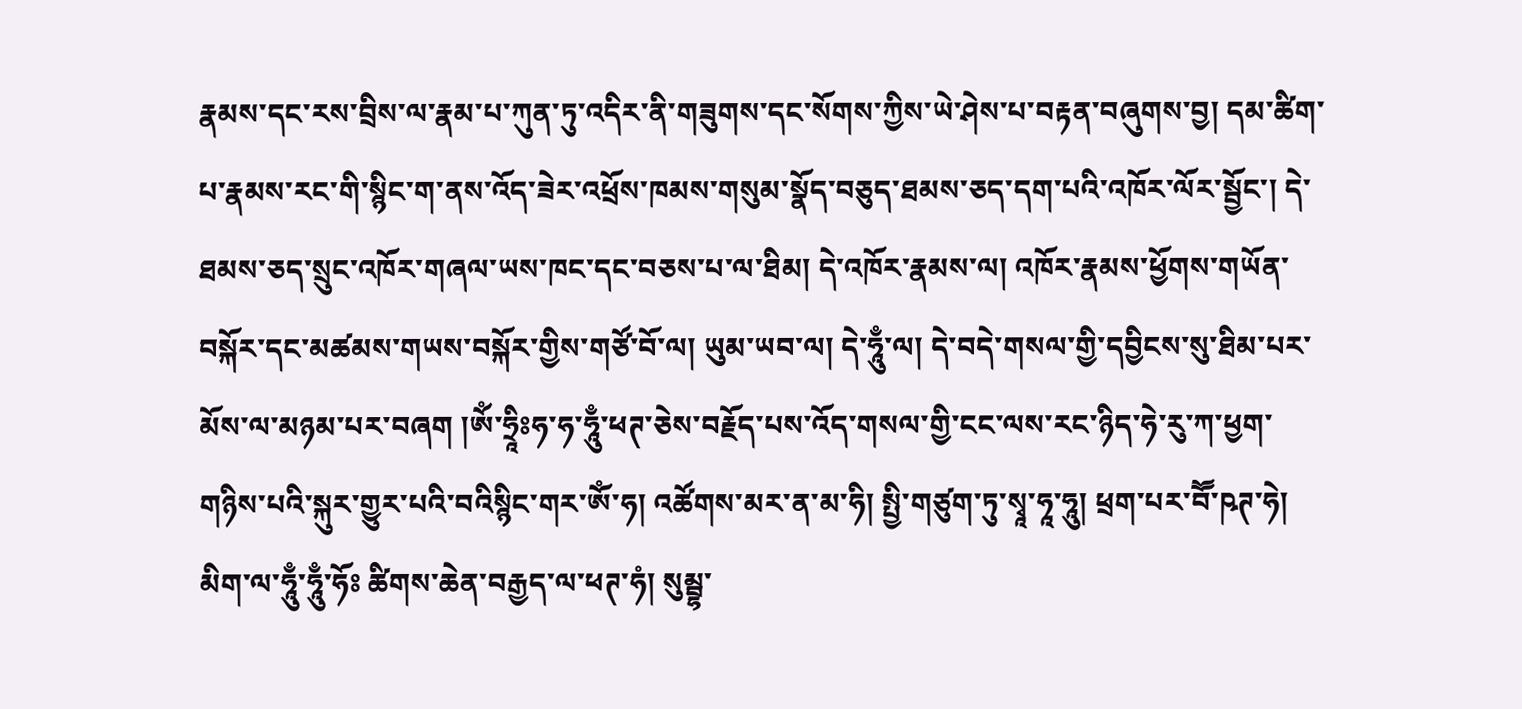རྣམས་དང་རས་བྲིས་ལ་རྣམ་པ་ཀུན་ཏུ་འདིར་ནི་གཟུགས་དང་སོགས་ཀྱིས་ཡེ་ཤེས་པ་བརྟན་བཞུགས་བྱ། དམ་ཚིག་པ་རྣམས་རང་གི་སྙིང་ག་ནས་འོད་ཟེར་འཕྲོས་ཁམས་གསུམ་སྣོད་བཅུད་ཐམས་ཅད་དག་པའི་འཁོར་ལོར་སྦྱོང་། དེ་ཐམས་ཅད་སྲུང་འཁོར་གཞལ་ཡས་ཁང་དང་བཅས་པ་ལ་ཐིམ། དེ་འཁོར་རྣམས་ལ། འཁོར་རྣམས་ཕྱོགས་གཡོན་བསྐོར་དང་མཚམས་གཡས་བསྐོར་གྱིས་གཙོ་བོ་ལ། ཡུམ་ཡབ་ལ། དེ་ཧཱུྃ་ལ། དེ་བདེ་གསལ་གྱི་དབྱིངས་སུ་ཐིམ་པར་མོས་ལ་མཉམ་པར་བཞག །ༀ་ཧྲཱིཿཧ་ཧ་ཧཱུྃ་ཕཊ་ཅེས་བརྗོད་པས་འོད་གསལ་གྱི་ངང་ལས་རང་ཉིད་ཧེ་རུ་ཀ་ཕྱག་གཉིས་པའི་སྐུར་གྱུར་པའི་བའིསྙིང་གར་ༀ་ཧ། འཚོགས་མར་ན་མ་ཧི། སྤྱི་གཙུག་ཏུ་སྭཱ་ཧཱ་ཧཱུ། ཕྲག་པར་བཽ་ཥཊ་ཧེ། མིག་ལ་ཧཱུྃ་ཧཱུྃ་ཧོཿ ཚིགས་ཆེན་བརྒྱད་ལ་ཕཊ་ཧཾ། སུམྦྷ་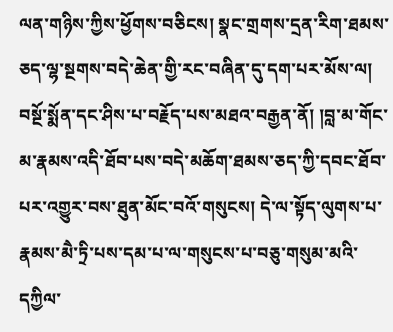ལན་གཉིས་ཀྱིས་ཕྱོགས་བཅིངས། སྣང་གྲགས་དྲན་རིག་ཐམས་ཅད་ལྷ་སྔགས་བདེ་ཆེན་གྱི་རང་བཞིན་དུ་དག་པར་མོས་ལ། བསྔོ་སྨོན་དང་ཤིས་པ་བརྗོད་པས་མཐའ་བརྒྱན་ནོ། །བླ་མ་གོང་མ་རྣམས་འདི་ཐོབ་པས་བདེ་མཆོག་ཐམས་ཅད་ཀྱི་དབང་ཐོབ་པར་འགྱུར་བས་ཐུན་མོང་བའོ་གསུངས། དེ་ལ་སྟོད་ལུགས་པ་རྣམས་མཻ་ཏྲི་པས་དམ་པ་ལ་གསུངས་པ་བཅུ་གསུམ་མའི་དཀྱིལ་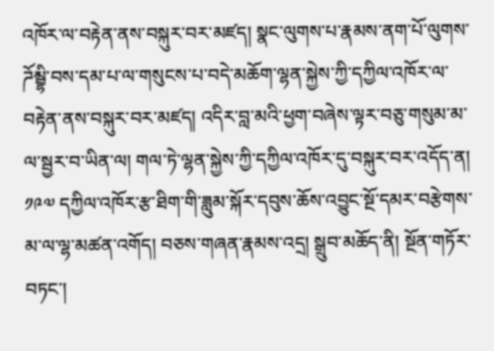འཁོར་ལ་བརྟེན་ནས་བསྐུར་བར་མཛད། སྣང་ལུགས་པ་རྣམས་ནག་པོ་ལུགས་ཌོམྦྷི་བས་དམ་པ་ལ་གསུངས་པ་བདེ་མཆོག་ལྷན་སྐྱེས་ཀྱི་དཀྱིལ་འཁོར་ལ་བརྟེན་ནས་བསྐུར་བར་མཛད། འདིར་བླ་མའི་ཕྱག་བཞེས་ལྟར་བཅུ་གསུམ་མ་ལ་སྦྱར་བ་ཡིན་ལ། གལ་ཏེ་ལྷན་སྐྱེས་ཀྱི་དཀྱིལ་འཁོར་དུ་བསྐུར་བར་འདོད་ན།
༡༩༧ དཀྱིལ་འཁོར་རྩ་ཐིག་གི་ཟླུམ་སྐོར་དབུས་ཆོས་འབྱུང་སྔོ་དམར་བརྩེགས་མ་ལ་ལྷ་མཚན་འགོད། བཅས་གཞན་རྣམས་འདྲ། སྒྲུབ་མཆོད་ནི། སྔོན་གཏོར་བཏང་།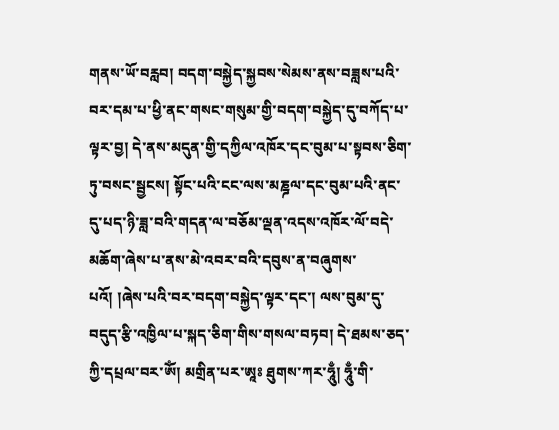གནས་ཡོ་བརླབ། བདག་བསྐྱེད་སྐྱབས་སེམས་ནས་བཟླས་པའི་བར་དམ་པ་ཕྱི་ནང་གསང་གསུམ་གྱི་བདག་བསྐྱེད་དུ་བཀོད་པ་ལྟར་བྱ། དེ་ནས་མདུན་གྱི་དཀྱིལ་འཁོར་དང་བུམ་པ་སྟབས་ཅིག་ཏུ་བསང་སྦྱངས། སྟོང་པའི་ངང་ལས་མཎྜལ་དང་བུམ་པའི་ནང་དུ་པད་ཉི་ཟླ་བའི་གདན་ལ་བཅོམ་ལྡན་འདས་འཁོར་ལོ་བདེ་མཆོག་ཞེས་པ་ནས་མེ་འབར་བའི་དབུས་ན་བཞུགས་པའོ། །ཞེས་པའི་བར་བདག་བསྐྱེད་ལྟར་དང་། ལས་བུམ་དུ་བདུད་རྩི་འཁྱིལ་པ་སྐད་ཅིག་གིས་གསལ་བཏབ། དེ་ཐམས་ཅད་ཀྱི་དཔྲལ་བར་ༀ། མགྲིན་པར་ཨཱཿ ཐུགས་ཀར་ཧཱུྃ། ཧཱུྃ་གི་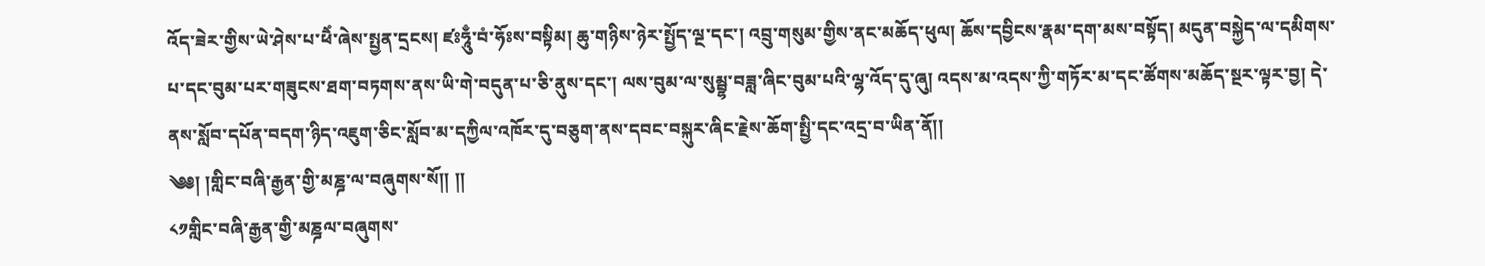འོད་ཟེར་གྱིས་ཡེ་ཤེས་པ་ཕཻཾ་ཞེས་སྤྱན་དྲངས། ཛཿཧཱུྃ་བཾ་ཧོཿས་བསྟིམ། ཆུ་གཉིས་ཉེར་སྤྱོད་ལྔ་དང་། འབྲུ་གསུམ་གྱིས་ནང་མཆོད་ཕུལ། ཆོས་དབྱིངས་རྣམ་དག་མས་བསྟོད། མདུན་བསྐྱེད་ལ་དམིགས་པ་དང་བུམ་པར་གཟུངས་ཐག་བཏགས་ནས་ཡི་གེ་བདུན་པ་ཅི་ནུས་དང་། ལས་བུམ་ལ་སུམྦྷ་བཟླ་ཞིང་བུམ་པའི་ལྷ་འོད་དུ་ཞུ། འདས་མ་འདས་ཀྱི་གཏོར་མ་དང་ཚོགས་མཆོད་སྔར་ལྟར་བྱ། དེ་ནས་སློབ་དཔོན་བདག་ཉིད་འཇུག་ཅིང་སློབ་མ་དཀྱིལ་འཁོར་དུ་བཅུག་ནས་དབང་བསྐུར་ཞིང་རྗེས་ཆོག་སྤྱི་དང་འདྲ་བ་ཡིན་ནོ།།
༄༅། །གླིང་བཞི་རྒྱན་གྱི་མཎྜ་ལ་བཞུགས་སོ༎ ༎
༨༡གླིང་བཞི་རྒྱན་གྱི་མཎྜལ་བཞུགས་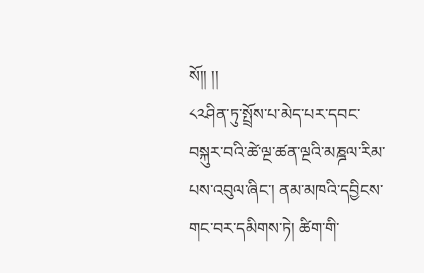སོ།། །།
༨༢ཤིན་ཏུ་སྤྲོས་པ་མེད་པར་དབང་བསྐུར་བའི་ཚེ་ལྔ་ཚན་ལྔའི་མཎྜལ་རིམ་པས་འབུལ་ཞིང་། ནམ་མཁའི་དབྱིངས་གང་བར་དམིགས་ཏེ། ཚིག་གི་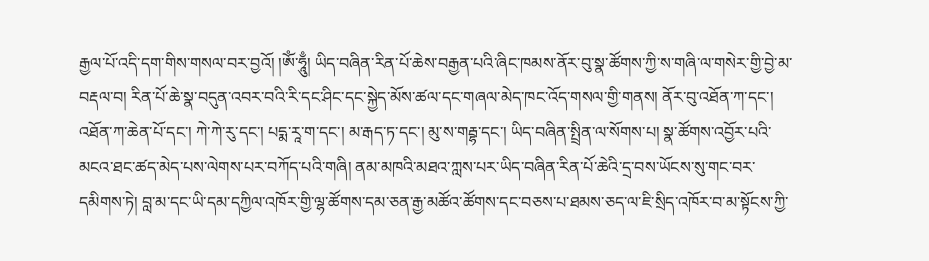རྒྱལ་པོ་འདི་དག་གིས་གསལ་བར་བྱའོ། །ༀ་ཧཱུྃ། ཡིད་བཞིན་རིན་པོ་ཆེས་བརྒྱན་པའི་ཞིང་ཁམས་ནོར་བུ་སྣ་ཚོགས་ཀྱི་ས་གཞི་ལ་གསེར་གྱི་བྱེ་མ་བརྡལ་བ། རིན་པོ་ཆེ་སྣ་བདུན་འབར་བའི་རི་དང་ཤིང་དང་སྐྱེད་མོས་ཚལ་དང་གཞལ་མེད་ཁང་འོད་གསལ་གྱི་གནས། ནོར་བུ་འཐོན་ཀ་དང་། འཐོན་ཀ་ཆེན་པོ་དང་། ཀེ་ཀེ་རུ་དང་། པདྨ་རཱ་ག་དང་། མ་རྒད་ཏ་དང་། མུ་ས་གརྦྷ་དང་། ཡིད་བཞིན་སྤྲིན་ལ་སོགས་པ། སྣ་ཚོགས་འབྱོར་པའི་མངའ་ཐང་ཚད་མེད་པས་ལེགས་པར་བཀོད་པའི་གཞི། ནམ་མཁའི་མཐའ་ཀླས་པར་ཡིད་བཞིན་རིན་པོ་ཆེའི་དྲ་བས་ཡོངས་སུ་གང་བར་དམིགས་ཏེ། བླ་མ་དང་ཡི་དམ་དཀྱིལ་འཁོར་གྱི་ལྷ་ཚོགས་དམ་ཅན་རྒྱ་མཚོའ་ཚོགས་དང་བཅས་པ་ཐམས་ཅད་ལ་ཇི་སྲིད་འཁོར་བ་མ་སྟོངས་ཀྱི་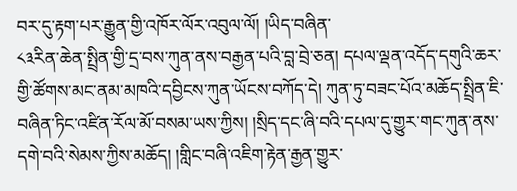བར་དུ་རྟག་པར་རྒྱུན་གྱི་འཁོར་ལོར་འབུལ་ལོ། །ཡིད་བཞིན་
༨༣རིན་ཆེན་སྤྲིན་གྱི་དྲ་བས་ཀུན་ནས་བརྒྱན་པའི་བླ་བྲེ་ཅན། དཔལ་ལྡན་འདོད་དགུའི་ཆར་གྱི་ཚོགས་མང་ནམ་མཁའི་དབྱིངས་ཀུན་ཡོངས་བཀོད་དེ། ཀུན་ཏུ་བཟང་པོའ་མཆོད་སྤྲིན་ཇི་བཞིན་ཏིང་འཛིན་རོལ་མོ་བསམ་ཡས་ཀྱིས། །སྲིད་དང་ཞི་བའི་དཔལ་དུ་གྱུར་གང་ཀུན་ནས་དགེ་བའི་སེམས་ཀྱིས་མཆོད། །གླིང་བཞི་འཇིག་རྟེན་རྒྱན་གྱུར་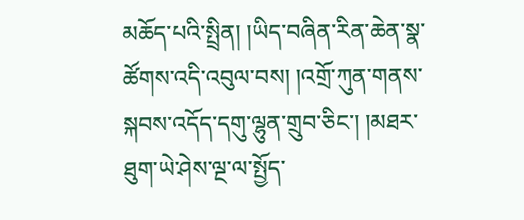མཆོད་པའི་སྤྲིན། །ཡིད་བཞིན་རིན་ཆེན་སྣ་ཚོགས་འདི་འབུལ་བས། །འགྲོ་ཀུན་གནས་སྐབས་འདོད་དགུ་ལྷུན་གྲུབ་ཅིང་། །མཐར་ཐུག་ཡེ་ཤེས་ལྔ་ལ་སྤྱོད་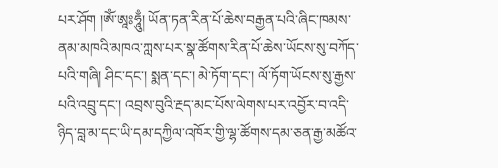པར་ཤོག །ༀ་ཨཱཿཧཱུྃ། ཡོན་ཏན་རིན་པོ་ཆེས་བརྒྱན་པའི་ཞིང་ཁམས་ནམ་མཁའི་མཁའ་ཀླས་པར་སྣ་ཚོགས་རིན་པོ་ཆེས་ཡོངས་སུ་བཀོད་པའི་གཞི། ཤིང་དང་། སྨན་དང་། མེ་ཏོག་དང་། ལོ་ཏོག་ཡོངས་སུ་རྒྱས་པའི་འབྲུ་དང་། འབྲས་བུའི་རྔད་མང་པོས་ལེགས་པར་འབྱོར་བ་འདི་ཉིད་བླ་མ་དང་ཡི་དམ་དཀྱིལ་འཁོར་གྱི་ལྷ་ཚོགས་དམ་ཅན་རྒྱ་མཚོའ་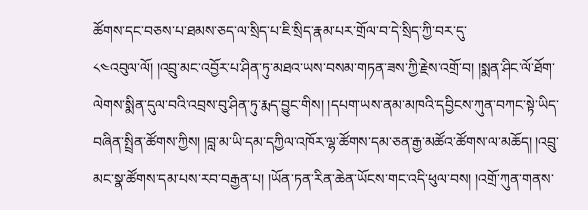ཚོགས་དང་བཅས་པ་ཐམས་ཅད་ལ་སྲིད་པ་ཇི་སྲིད་རྣམ་པར་གྲོལ་བ་དེ་སྲིད་ཀྱི་བར་དུ་
༨༤འབུལ་ལོ། །འབྲུ་མང་འབྱོར་པ་ཤིན་ཏུ་མཐའ་ཡས་བསམ་གཏན་ཟས་ཀྱི་རྗེས་འགྲོ་བ། །སྨན་ཤིང་ལོ་ཐོག་ལེགས་སྨིན་དུལ་བའི་འབྲས་བུ་ཤིན་ཏུ་རྨད་བྱུང་གིས། །དཔག་ཡས་ནམ་མཁའི་དབྱིངས་ཀུན་བཀང་སྟེ་ཡིད་བཞིན་སྤྲིན་ཚོགས་ཀྱིས། །བླ་མ་ཡི་དམ་དཀྱིལ་འཁོར་ལྷ་ཚོགས་དམ་ཅན་རྒྱ་མཚོའ་ཚོགས་ལ་མཆོད། །འབྲུ་མང་སྣ་ཚོགས་དམ་པས་རབ་བརྒྱན་པ། །ཡོན་ཏན་རིན་ཆེན་ཡོངས་གང་འདི་ཕུལ་བས། །འགྲོ་ཀུན་གནས་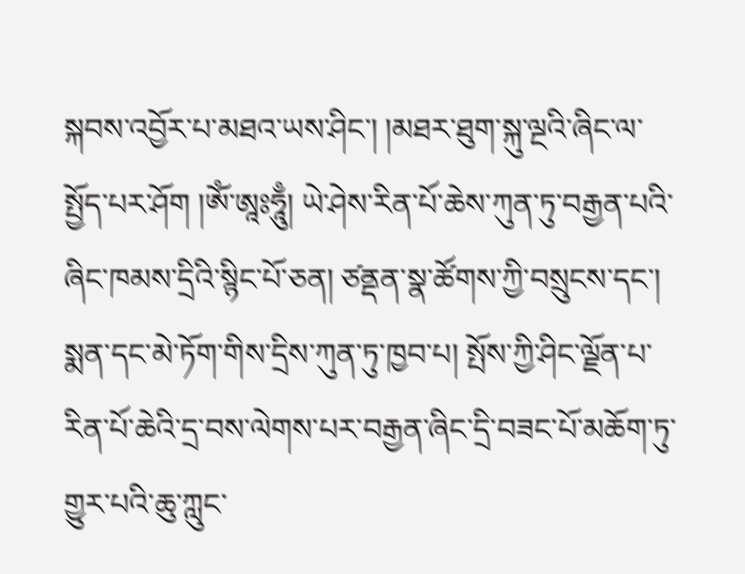སྐབས་འབྱོར་པ་མཐའ་ཡས་ཤིང་། །མཐར་ཐུག་སྐུ་ལྔའི་ཞིང་ལ་སྤྱོད་པར་ཤོག །ༀ་ཨཱཿཧཱུྃ། ཡེ་ཤེས་རིན་པོ་ཆེས་ཀུན་ཏུ་བརྒྱན་པའི་ཞིང་ཁམས་དྲིའི་སྙིང་པོ་ཅན། ཙནྡན་སྣ་ཚོགས་ཀྱི་བསྲུངས་དང་། སྨན་དང་མེ་ཏོག་གིས་དྲིས་ཀུན་ཏུ་ཁྱབ་པ། སྤོས་ཀྱི་ཤིང་ལྗོན་པ་རིན་པོ་ཆེའི་དྲ་བས་ལེགས་པར་བརྒྱན་ཞིང་དྲི་བཟང་པོ་མཆོག་ཏུ་གྱུར་པའི་ཆུ་ཀླུང་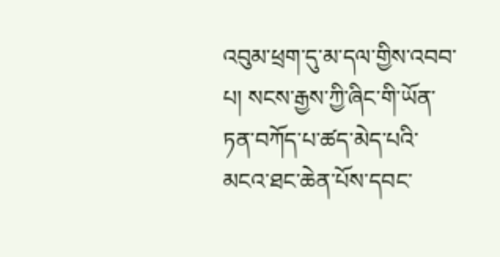འབུམ་ཕྲག་དུ་མ་དལ་གྱིས་འབབ་པ། སངས་རྒྱས་ཀྱི་ཞིང་གི་ཡོན་ཏན་བཀོད་པ་ཚད་མེད་པའི་མངའ་ཐང་ཆེན་པོས་དབང་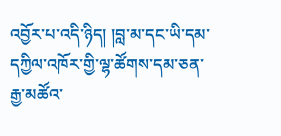འབྱོར་པ་འདི་ཉིད། །བླ་མ་དང་ཡི་དམ་དཀྱིལ་འཁོར་གྱི་ལྷ་ཚོགས་དམ་ཅན་རྒྱ་མཚོའ་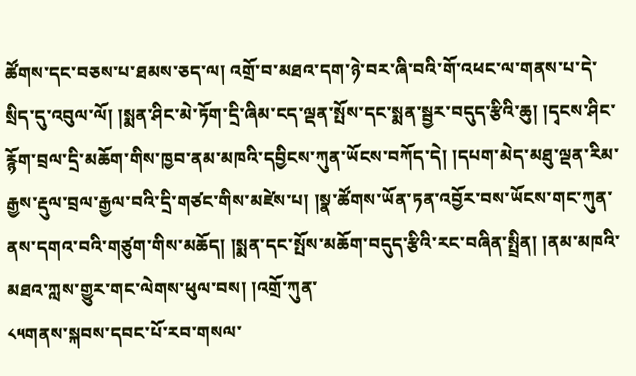ཚོགས་དང་བཅས་པ་ཐམས་ཅད་ལ། འགྲོ་བ་མཐའ་དག་ཉེ་བར་ཞི་བའི་གོ་འཕང་ལ་གནས་པ་དེ་སྲིད་དུ་འབུལ་ལོ། །སྨན་ཤིང་མེ་ཏོག་དྲི་ཞིམ་ངད་ལྡན་སྤོས་དང་སྨན་སྦྱར་བདུད་རྩིའི་ཆུ། །དྭངས་ཤིང་རྙོག་བྲལ་དྲི་མཆོག་གིས་ཁྱབ་ནམ་མཁའི་དབྱིངས་ཀུན་ཡོངས་བཀོད་དེ། །དཔག་མེད་མཐུ་ལྡན་རིམ་རྒྱས་རྡུལ་བྲལ་རྒྱལ་བའི་དྲི་གཙང་གིས་མཛེས་པ། །སྣ་ཚོགས་ཡོན་ཏན་འབྱོར་བས་ཡོངས་གང་ཀུན་ནས་དགའ་བའི་གཙུག་གིས་མཆོད། །སྨན་དང་སྤོས་མཆོག་བདུད་རྩིའི་རང་བཞིན་སྤྲིན། །ནམ་མཁའི་མཐའ་ཀླས་གྱུར་གང་ལེགས་ཕུལ་བས། །འགྲོ་ཀུན་
༨༥གནས་སྐབས་དབང་པོ་རབ་གསལ་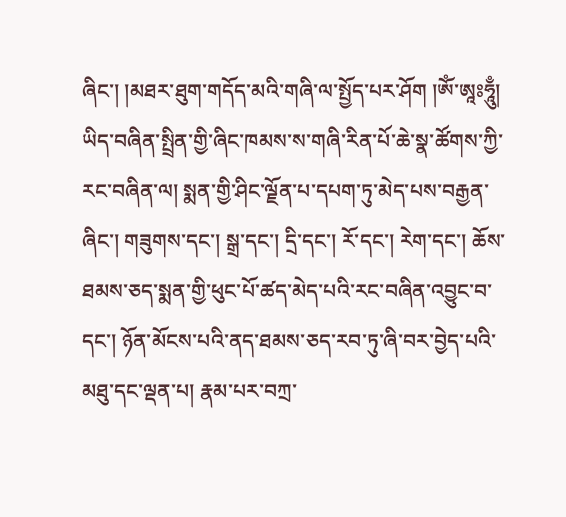ཞིང་། །མཐར་ཐུག་གདོད་མའི་གཞི་ལ་སྤྱོད་པར་ཤོག །ༀ་ཨཱཿཧཱུྃ། ཡིད་བཞིན་སྤྲིན་གྱི་ཞིང་ཁམས་ས་གཞི་རིན་པོ་ཆེ་སྣ་ཚོགས་ཀྱི་རང་བཞིན་ལ། སྨན་གྱི་ཤིང་ལྗོན་པ་དཔག་ཏུ་མེད་པས་བརྒྱན་ཞིང་། གཟུགས་དང་། སྒྲ་དང་། དྲི་དང་། རོ་དང་། རེག་དང་། ཆོས་ཐམས་ཅད་སྨན་གྱི་ཕུང་པོ་ཚད་མེད་པའི་རང་བཞིན་འབྱུང་བ་དང་། ཉོན་མོངས་པའི་ནད་ཐམས་ཅད་རབ་ཏུ་ཞི་བར་བྱེད་པའི་མཐུ་དང་ལྡན་པ། རྣམ་པར་བཀྲ་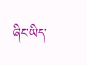ཞིང་ཡིད་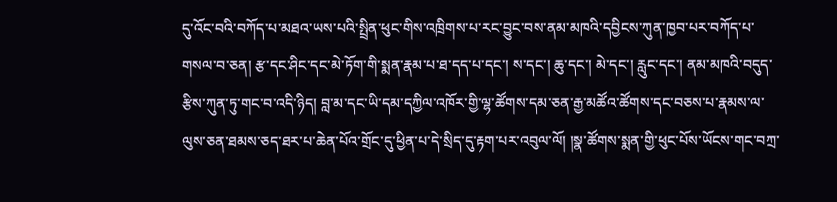དུ་འོང་བའི་བཀོད་པ་མཐའ་ཡས་པའི་སྤྲིན་ཕུང་གིས་འཁྲིགས་པ་རང་བྱུང་བས་ནམ་མཁའི་དབྱིངས་ཀུན་ཁྱབ་པར་བཀོད་པ་གསལ་བ་ཅན། རྩ་དང་ཤིང་དང་མེ་ཏོག་གི་སྨན་རྣམ་པ་ཐ་དད་པ་དང་། ས་དང་། ཆུ་དང་། མེ་དང་། རླུང་དང་། ནམ་མཁའི་བདུད་རྩིས་ཀུན་ཏུ་གང་བ་འདི་ཉིད། བླ་མ་དང་ཡི་དམ་དཀྱིལ་འཁོར་གྱི་ལྷ་ཚོགས་དམ་ཅན་རྒྱ་མཚོའ་ཚོགས་དང་བཅས་པ་རྣམས་ལ་ལུས་ཅན་ཐམས་ཅད་ཐར་པ་ཆེན་པོའ་གྲོང་དུ་ཕྱིན་པ་དེ་སྲིད་དུ་རྟག་པར་འབུལ་ལོ། །སྣ་ཚོགས་སྨན་གྱི་ཕུང་པོས་ཡོངས་གང་བཀྲ་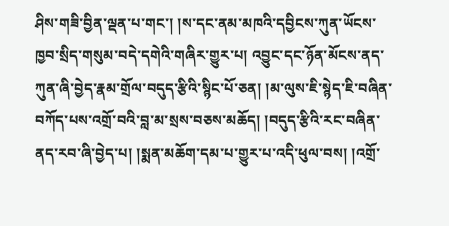ཤིས་གཟི་བྱིན་ལྡན་པ་གང་། །ས་དང་ནམ་མཁའི་དབྱིངས་ཀུན་ཡོངས་ཁྱབ་སྲིད་གསུམ་བདེ་དགེའི་གཞིར་གྱུར་པ། འབྱུང་དང་ཉོན་མོངས་ནད་ཀུན་ཞི་བྱེད་རྣམ་གྲོལ་བདུད་རྩིའི་སྙིང་པོ་ཅན། །མ་ལུས་ཇི་སྙེད་ཇི་བཞིན་བཀོད་པས་འགྲོ་བའི་བླ་མ་སྲས་བཅས་མཆོད། །བདུད་རྩིའི་རང་བཞིན་ནད་རབ་ཞི་བྱེད་པ། །སྨན་མཆོག་དམ་པ་གྱུར་པ་འདི་ཕུལ་བས། །འགྲོ་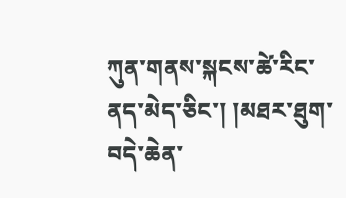ཀུན་གནས་སྐངས་ཚེ་རིང་ནད་མེད་ཅིང་། །མཐར་ཐུག་བདེ་ཆེན་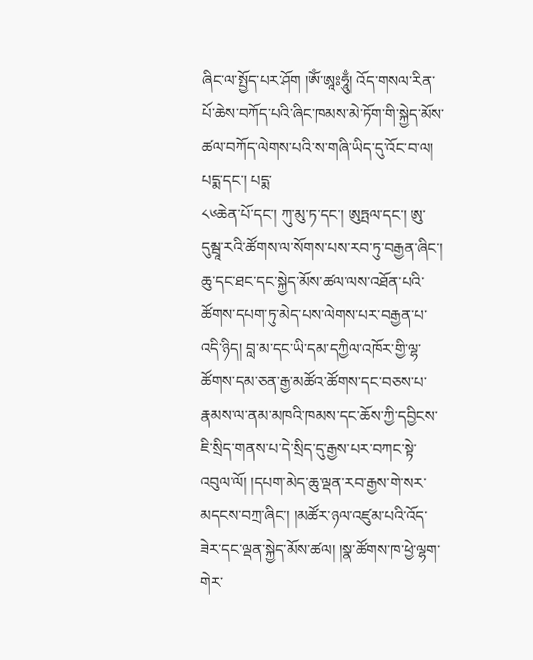ཞིང་ལ་སྤྱོད་པར་ཤོག །ༀ་ཨཱཿཧཱུྃ། འོད་གསལ་རིན་པོ་ཆེས་བཀོད་པའི་ཞིང་ཁམས་མེ་ཏོག་གི་སྐྱེད་མོས་ཚལ་བཀོད་ལེགས་པའི་ས་གཞི་ཡིད་དུ་འོང་བ་ལ། པདྨ་དང་། པདྨ་
༨༦ཆེན་པོ་དང་། ཀུ་མུ་ཏ་དང་། ཨུཏྤལ་དང་། ཨུ་དུམྦཱ་རའི་ཚོགས་ལ་སོགས་པས་རབ་ཏུ་བརྒྱན་ཞིང་། ཆུ་དང་ཐང་དང་སྐྱེད་མོས་ཚལ་ལས་འཐོན་པའི་ཚོགས་དཔག་ཏུ་མེད་པས་ལེགས་པར་བརྒྱན་པ་འདི་ཉིད། བླ་མ་དང་ཡི་དམ་དཀྱིལ་འཁོར་གྱི་ལྷ་ཚོགས་དམ་ཅན་རྒྱ་མཚོའ་ཚོགས་དང་བཅས་པ་རྣམས་ལ་ནམ་མཁའི་ཁམས་དང་ཆོས་ཀྱི་དབྱིངས་ཇི་སྲིད་གནས་པ་དེ་སྲིད་དུ་རྒྱས་པར་བཀང་སྟེ་འབུལ་ལོ། །དཔག་མེད་ཆུ་ལྡན་རབ་རྒྱས་གེ་སར་མདངས་བཀྲ་ཞིང་། །མཚོར་ཉལ་འཛུམ་པའི་འོད་ཟེར་དང་ལྡན་སྐྱེད་མོས་ཚལ། །སྣ་ཚོགས་ཁ་ཕྱེ་ལྷག་གེར་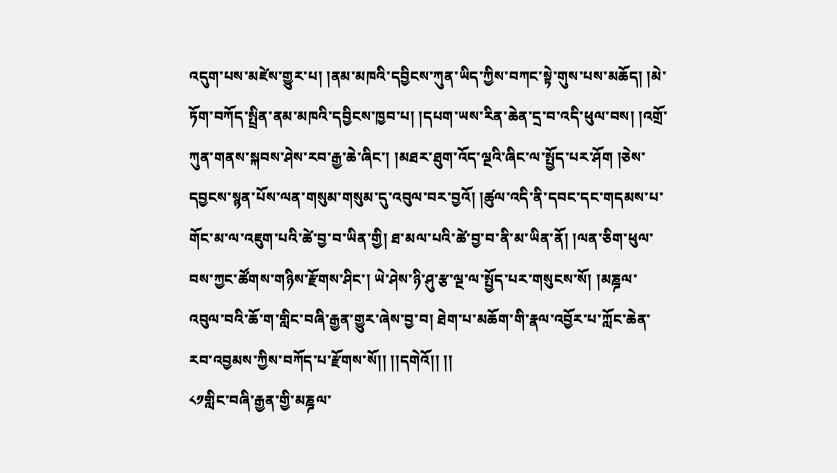འདུག་པས་མཛེས་གྱུར་པ། །ནམ་མཁའི་དབྱིངས་ཀུན་ཡིད་ཀྱིས་བཀང་སྟེ་གུས་པས་མཆོད། །མེ་ཏོག་བཀོད་སྤྲིན་ནམ་མཁའི་དབྱིངས་ཁྱབ་པ། །དཔག་ཡས་རིན་ཆེན་དྲ་བ་འདི་ཕུལ་བས། །འགྲོ་ཀུན་གནས་སྐབས་ཤེས་རབ་རྒྱ་ཆེ་ཞིང་། །མཐར་ཐུག་འོད་ལྔའི་ཞིང་ལ་སྤྱོད་པར་ཤོག །ཅེས་དབྱངས་སྙན་པོས་ལན་གསུམ་གསུམ་དུ་འབུལ་བར་བྱའོ། །ཚུལ་འདི་ནི་དབང་དང་གདམས་པ་གོང་མ་ལ་འཇུག་པའི་ཚེ་བྱ་བ་ཡིན་གྱི། ཐ་མལ་པའི་ཚེ་བྱ་བ་ནི་མ་ཡིན་ནོ། །ལན་ཅིག་ཕུལ་བས་ཀྱང་ཚོགས་གཉིས་རྫོགས་ཤིང་། ཡེ་ཤེས་ཉི་ཤུ་རྩ་ལྔ་ལ་སྤྱོད་པར་གསུངས་སོ། །མཎྜལ་འབུལ་བའི་ཆོ་ག་གླིང་བཞི་རྒྱན་གྱུར་ཞེས་བྱ་བ། ཐེག་པ་མཆོག་གི་རྣལ་འབྱོར་པ་ཀློང་ཆེན་རབ་འབྱམས་ཀྱིས་བཀོད་པ་རྫོགས་སོ།། །།དགེའོ།། །།
༨༡གླིང་བཞི་རྒྱན་གྱི་མཎྜལ་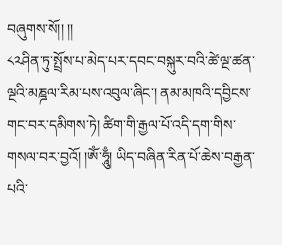བཞུགས་སོ།། །།
༨༢ཤིན་ཏུ་སྤྲོས་པ་མེད་པར་དབང་བསྐུར་བའི་ཚེ་ལྔ་ཚན་ལྔའི་མཎྜལ་རིམ་པས་འབུལ་ཞིང་། ནམ་མཁའི་དབྱིངས་གང་བར་དམིགས་ཏེ། ཚིག་གི་རྒྱལ་པོ་འདི་དག་གིས་གསལ་བར་བྱའོ། །ༀ་ཧཱུྃ། ཡིད་བཞིན་རིན་པོ་ཆེས་བརྒྱན་པའི་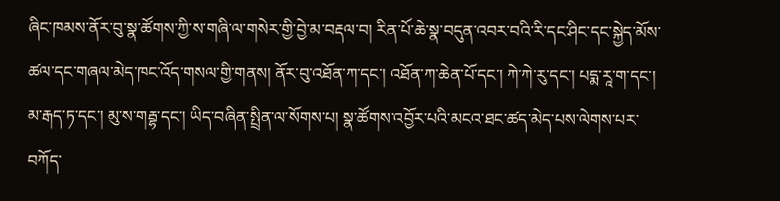ཞིང་ཁམས་ནོར་བུ་སྣ་ཚོགས་ཀྱི་ས་གཞི་ལ་གསེར་གྱི་བྱེ་མ་བརྡལ་བ། རིན་པོ་ཆེ་སྣ་བདུན་འབར་བའི་རི་དང་ཤིང་དང་སྐྱེད་མོས་ཚལ་དང་གཞལ་མེད་ཁང་འོད་གསལ་གྱི་གནས། ནོར་བུ་འཐོན་ཀ་དང་། འཐོན་ཀ་ཆེན་པོ་དང་། ཀེ་ཀེ་རུ་དང་། པདྨ་རཱ་ག་དང་། མ་རྒད་ཏ་དང་། མུ་ས་གརྦྷ་དང་། ཡིད་བཞིན་སྤྲིན་ལ་སོགས་པ། སྣ་ཚོགས་འབྱོར་པའི་མངའ་ཐང་ཚད་མེད་པས་ལེགས་པར་བཀོད་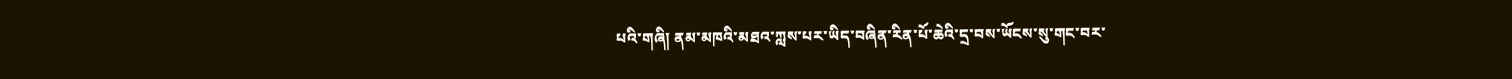པའི་གཞི། ནམ་མཁའི་མཐའ་ཀླས་པར་ཡིད་བཞིན་རིན་པོ་ཆེའི་དྲ་བས་ཡོངས་སུ་གང་བར་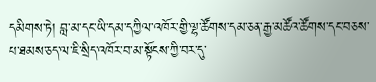དམིགས་ཏེ། བླ་མ་དང་ཡི་དམ་དཀྱིལ་འཁོར་གྱི་ལྷ་ཚོགས་དམ་ཅན་རྒྱ་མཚོའ་ཚོགས་དང་བཅས་པ་ཐམས་ཅད་ལ་ཇི་སྲིད་འཁོར་བ་མ་སྟོངས་ཀྱི་བར་དུ་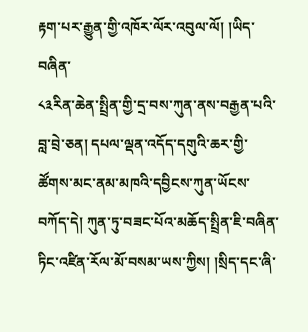རྟག་པར་རྒྱུན་གྱི་འཁོར་ལོར་འབུལ་ལོ། །ཡིད་བཞིན་
༨༣རིན་ཆེན་སྤྲིན་གྱི་དྲ་བས་ཀུན་ནས་བརྒྱན་པའི་བླ་བྲེ་ཅན། དཔལ་ལྡན་འདོད་དགུའི་ཆར་གྱི་ཚོགས་མང་ནམ་མཁའི་དབྱིངས་ཀུན་ཡོངས་བཀོད་དེ། ཀུན་ཏུ་བཟང་པོའ་མཆོད་སྤྲིན་ཇི་བཞིན་ཏིང་འཛིན་རོལ་མོ་བསམ་ཡས་ཀྱིས། །སྲིད་དང་ཞི་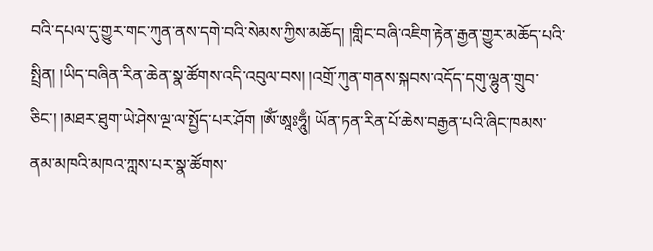བའི་དཔལ་དུ་གྱུར་གང་ཀུན་ནས་དགེ་བའི་སེམས་ཀྱིས་མཆོད། །གླིང་བཞི་འཇིག་རྟེན་རྒྱན་གྱུར་མཆོད་པའི་སྤྲིན། །ཡིད་བཞིན་རིན་ཆེན་སྣ་ཚོགས་འདི་འབུལ་བས། །འགྲོ་ཀུན་གནས་སྐབས་འདོད་དགུ་ལྷུན་གྲུབ་ཅིང་། །མཐར་ཐུག་ཡེ་ཤེས་ལྔ་ལ་སྤྱོད་པར་ཤོག །ༀ་ཨཱཿཧཱུྃ། ཡོན་ཏན་རིན་པོ་ཆེས་བརྒྱན་པའི་ཞིང་ཁམས་ནམ་མཁའི་མཁའ་ཀླས་པར་སྣ་ཚོགས་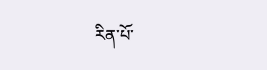རིན་པོ་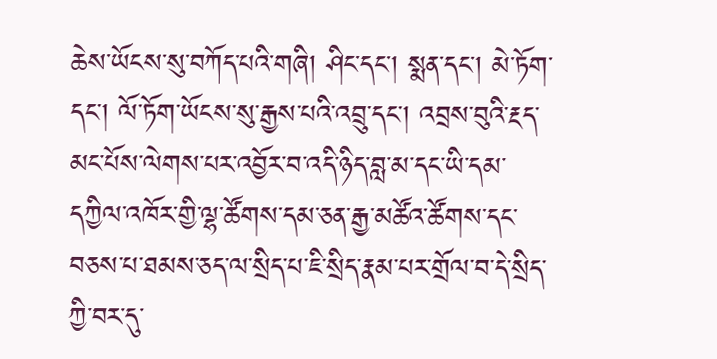ཆེས་ཡོངས་སུ་བཀོད་པའི་གཞི། ཤིང་དང་། སྨན་དང་། མེ་ཏོག་དང་། ལོ་ཏོག་ཡོངས་སུ་རྒྱས་པའི་འབྲུ་དང་། འབྲས་བུའི་རྔད་མང་པོས་ལེགས་པར་འབྱོར་བ་འདི་ཉིད་བླ་མ་དང་ཡི་དམ་དཀྱིལ་འཁོར་གྱི་ལྷ་ཚོགས་དམ་ཅན་རྒྱ་མཚོའ་ཚོགས་དང་བཅས་པ་ཐམས་ཅད་ལ་སྲིད་པ་ཇི་སྲིད་རྣམ་པར་གྲོལ་བ་དེ་སྲིད་ཀྱི་བར་དུ་